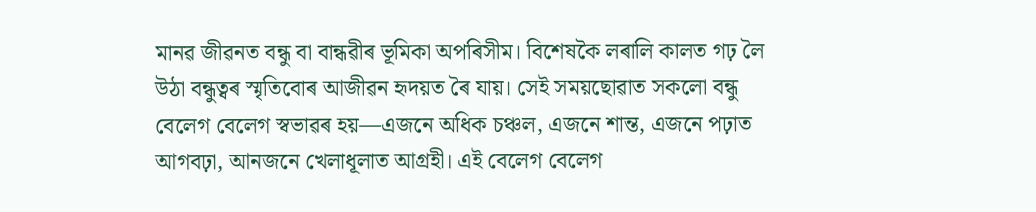মানৱ জীৱনত বন্ধু বা বান্ধৱীৰ ভূমিকা অপৰিসীম। বিশেষকৈ লৰালি কালত গঢ় লৈ উঠা বন্ধুত্বৰ স্মৃতিবোৰ আজীৱন হৃদয়ত ৰৈ যায়। সেই সময়ছোৱাত সকলো বন্ধু বেলেগ বেলেগ স্বভাৱৰ হয়—এজনে অধিক চঞ্চল, এজনে শান্ত, এজনে পঢ়াত আগবঢ়া, আনজনে খেলাধূলাত আগ্ৰহী। এই বেলেগ বেলেগ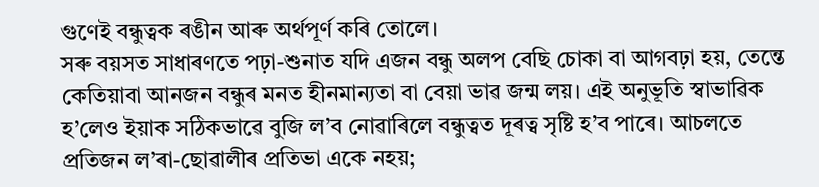গুণেই বন্ধুত্বক ৰঙীন আৰু অৰ্থপূৰ্ণ কৰি তোলে।
সৰু বয়সত সাধাৰণতে পঢ়া-শুনাত যদি এজন বন্ধু অলপ বেছি চোকা বা আগবঢ়া হয়, তেন্তে কেতিয়াবা আনজন বন্ধুৰ মনত হীনমান্যতা বা বেয়া ভাৱ জন্ম লয়। এই অনুভূতি স্বাভাৱিক হ’লেও ইয়াক সঠিকভাৱে বুজি ল’ব নোৱাৰিলে বন্ধুত্বত দূৰত্ব সৃষ্টি হ’ব পাৰে। আচলতে প্ৰতিজন ল’ৰা-ছোৱালীৰ প্ৰতিভা একে নহয়;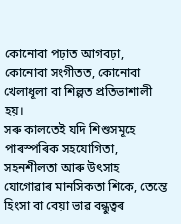কোনোবা পঢ়াত আগবঢ়া, কোনোবা সংগীতত, কোনোবা খেলাধূলা বা শিল্পত প্ৰতিভাশালী হয়।
সৰু কালতেই যদি শিশুসমূহে পাৰস্পৰিক সহযোগিতা, সহনশীলতা আৰু উৎসাহ যোগোৱাৰ মানসিকতা শিকে, তেন্তে হিংসা বা বেয়া ভাৱ বন্ধুত্বৰ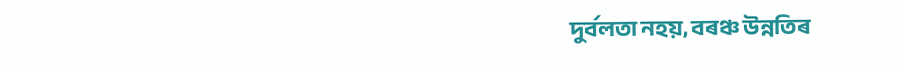দুৰ্বলতা নহয়, বৰঞ্চ উন্নতিৰ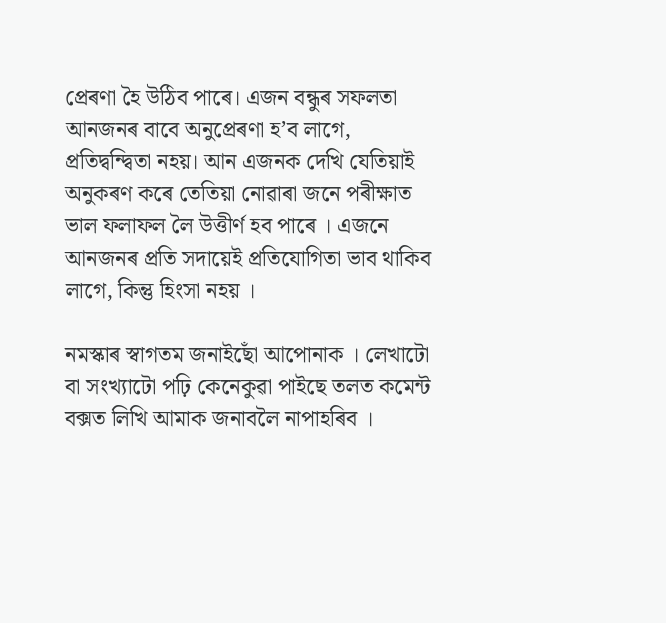প্ৰেৰণা হৈ উঠিব পাৰে। এজন বন্ধুৰ সফলতা আনজনৰ বাবে অনুপ্ৰেৰণা হ’ব লাগে, প্ৰতিদ্বন্দ্বিতা নহয়। আন এজনক দেখি যেতিয়াই অনুকৰণ কৰে তেতিয়া নোৱাৰা জনে পৰীক্ষাত ভাল ফলাফল লৈ উত্তীৰ্ণ হব পাৰে । এজনে আনজনৰ প্ৰতি সদায়েই প্ৰতিযোগিতা ভাব থাকিব লাগে, কিন্তু হিংসা নহয় ।

নমস্কাৰ স্বাগতম জনাইছোঁ আপোনাক । লেখাটো বা সংখ্যাটো পঢ়ি কেনেকুৱা পাইছে তলত কমেন্ট বক্সত লিখি আমাক জনাবলৈ নাপাহৰিব ।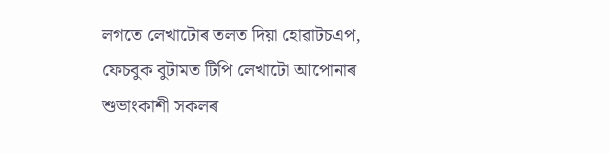লগতে লেখাটোৰ তলত দিয়া হোৱাটচএপ, ফেচবুক বুটামত টিপি লেখাটো আপোনাৰ শুভাংকাশী সকলৰ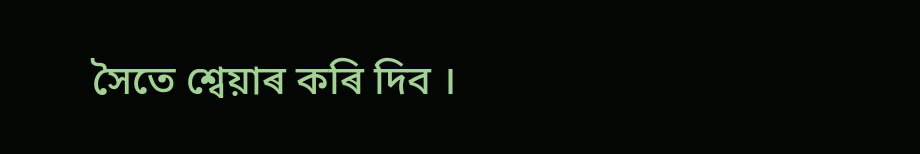সৈতে শ্বেয়াৰ কৰি দিব ।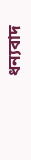ধন্যবাদ